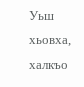Уьш хьовха, халкъо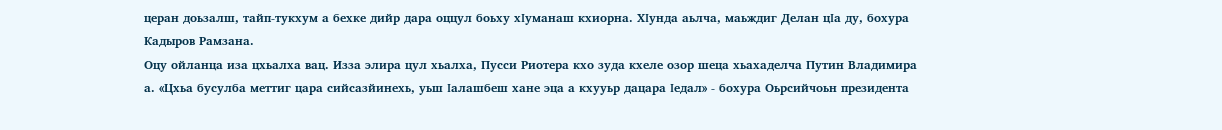церан доьзалш, тайп-тукхум а бехке дийр дара оццул боьху хΙуманаш кхиорна. ХΙунда аьлча, маьждиг Делан цΙа ду, бохура Кадыров Рамзана.
Оцу ойланца иза цхьалха вац. Изза элира цул хьалха, Пусси Риотера кхо зуда кхеле озор шеца хьахаделча Путин Владимира а. «Цхьа бусулба меттиг цара сийсазйинехь, уьш Ιалашбеш хане эца а кхууьр дацара Ιедал» - бохура Оьрсийчоьн президента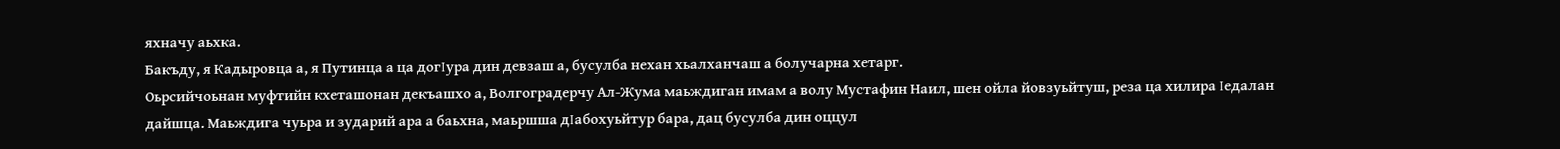яхначу аьхка.
Бакъду, я Кадыровца а, я Путинца а ца догΙура дин девзаш а, бусулба нехан хьалханчаш а болучарна хетарг.
Оьрсийчоьнан муфтийн кхеташонан декъашхо а, Волгоградерчу Ал-Жума маьждиган имам а волу Мустафин Наил, шен ойла йовзуьйтуш, реза ца хилира Ιедалан дайшца. Маьждига чуьра и зударий ара а баьхна, маьршша дΙабохуьйтур бара, дац бусулба дин оццул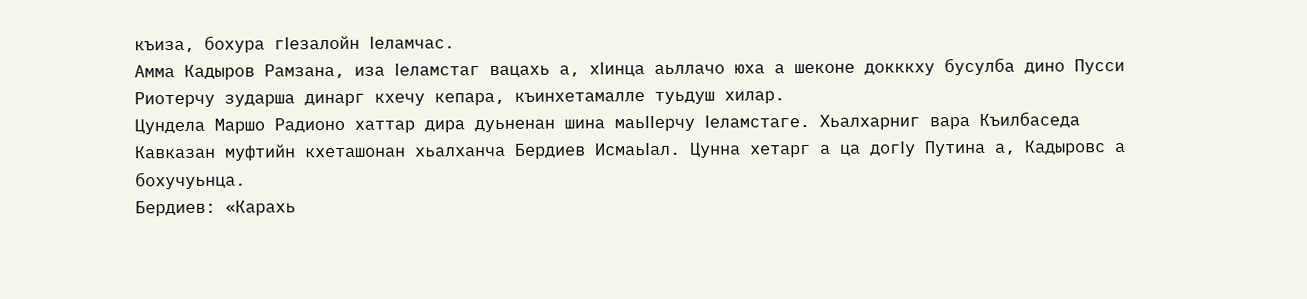къиза, бохура гΙезалойн Ιеламчас.
Амма Кадыров Рамзана, иза Ιеламстаг вацахь а, хΙинца аьллачо юха а шеконе докккху бусулба дино Пусси Риотерчу зударша динарг кхечу кепара, къинхетамалле туьдуш хилар.
Цундела Маршо Радионо хаттар дира дуьненан шина маьΙΙерчу Ιеламстаге. Хьалхарниг вара Къилбаседа Кавказан муфтийн кхеташонан хьалханча Бердиев ИсмаьΙал. Цунна хетарг а ца догΙу Путина а, Кадыровс а бохучуьнца.
Бердиев: «Карахь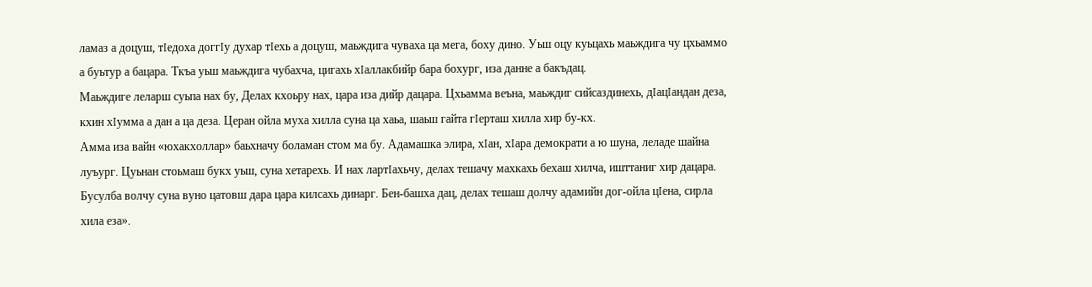ламаз а доцуш, тΙедоха доггΙу духар тΙехь а доцуш, маьждига чуваха ца мега, боху дино. Уьш оцу куьцахь маьждига чу цхьаммо а буьтур а бацара. Ткъа уьш маьждига чубахча, цигахь хΙаллакбийр бара бохург, иза данне а бакъдац.
Маьждиге леларш суьпа нах бу, Делах кхоьру нах, цара иза дийр дацара. Цхьамма веъна, маьждиг сийсаздинехь, дΙацΙандан деза, кхин хΙумма а дан а ца деза. Церан ойла муха хилла суна ца хаьа, шаьш гайта гΙерташ хилла хир бу-кх.
Амма иза вайн «юхакхоллар» баьхначу боламан стом ма бу. Адамашка элира, хΙан, хΙара демократи а ю шуна, леладе шайна луъург. Цуьнан стоьмаш букх уьш, суна хетарехь. И нах лартΙахьчу, делах тешачу махкахь бехаш хилча, ишттаниг хир дацара. Бусулба волчу суна вуно цатовш дара цара килсахь динарг. Бен-башха дац, делах тешаш долчу адамийн дог-ойла цΙена, сирла хила еза».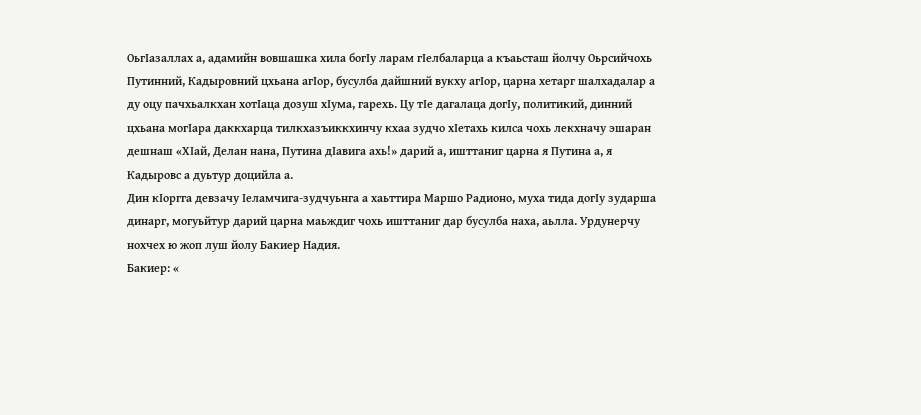ОьгΙазаллах а, адамийн вовшашка хила богΙу ларам гΙелбаларца а къаьсташ йолчу Оьрсийчохь Путинний, Кадыровний цхьана агΙор, бусулба дайшний вукху агΙор, царна хетарг шалхадалар а ду оцу пачхьалкхан хотΙаца дозуш хΙума, гарехь. Цу тΙе дагалаца догΙу, политикий, динний цхьана могΙара даккхарца тилкхазъиккхинчу кхаа зудчо хΙетахь килса чохь лекхначу эшаран дешнаш «ХΙай, Делан нана, Путина дΙавига ахь!» дарий а, ишттаниг царна я Путина а, я Кадыровс а дуьтур доцийла а.
Дин кΙоргга девзачу Ιеламчига-зудчуьнга а хаьттира Маршо Радионо, муха тида догΙу зударша динарг, могуьйтур дарий царна маьждиг чохь ишттаниг дар бусулба наха, аьлла. Урдунерчу нохчех ю жоп луш йолу Бакиер Надия.
Бакиер: «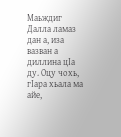Маьждиг Далла ламаз дан а, иза вазван а диллина цΙа ду. Оцу чохь, гΙара хьала ма айе,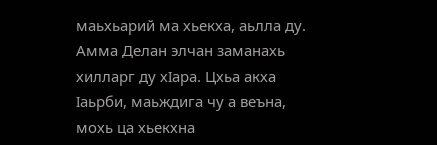маьхьарий ма хьекха, аьлла ду. Амма Делан элчан заманахь хилларг ду хΙара. Цхьа акха Ιаьрби, маьждига чу а веъна, мохь ца хьекхна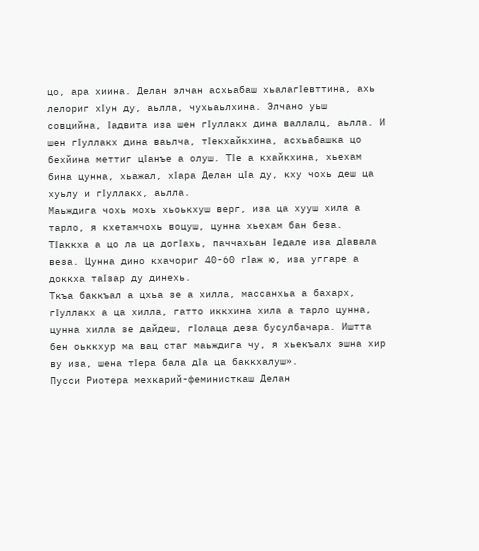цо, ара хиина. Делан элчан асхьабаш хьалагΙевттина, ахь лелориг хΙун ду, аьлла, чухьаьлхина. Элчано уьш совцийна, Ιадвита иза шен гΙуллакх дина валлалц, аьлла. И шен гΙуллакх дина ваьлча, тΙекхайкхина, асхьабашка цо бехйина меттиг цΙанъе а олуш. ТΙе а кхайкхина, хьехам бина цунна, хьажал, хΙара Делан цΙа ду, кху чохь деш ца хуьлу и гΙуллакх, аьлла.
Маьждига чохь мохь хьоькхуш верг, иза ца хууш хила а тарло, я кхетамчохь воцуш, цунна хьехам бан беза. ТΙаккха а цо ла ца догΙахь, паччахьан Ιедале иза дΙавала веза. Цунна дино кхачориг 40-60 гΙаж ю, иза уггаре а доккха таΙзар ду динехь.
Ткъа баккъал а цхьа зе а хилла, массанхьа а бахарх, гΙуллакх а ца хилла, гатто иккхина хила а тарло цунна, цунна хилла зе дайдеш, гΙолаца деза бусулбачара. Иштта бен оьккхур ма вац стаг маьждига чу, я хьекъалх эшна хир ву иза, шена тΙера бала дΙа ца баккхалуш».
Пусси Риотера мехкарий-феминисткаш Делан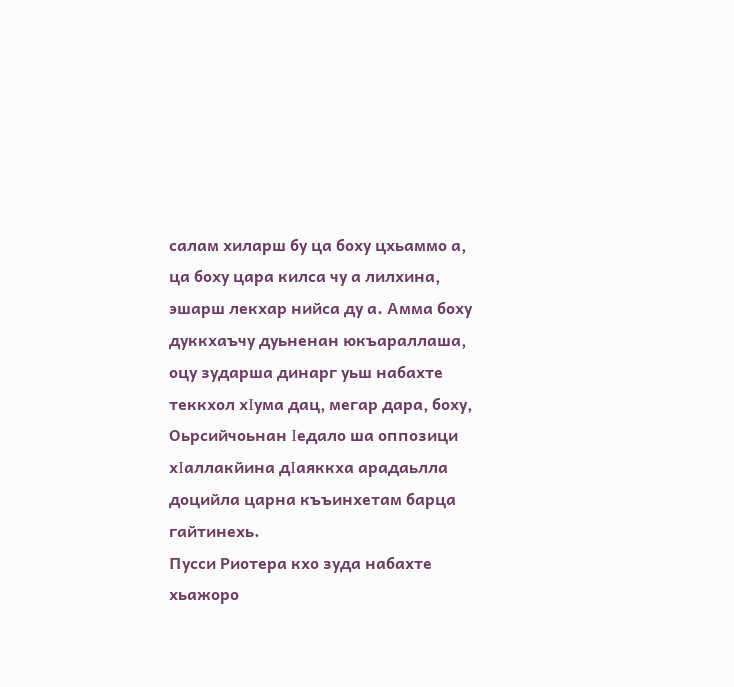салам хиларш бу ца боху цхьаммо а, ца боху цара килса чу а лилхина, эшарш лекхар нийса ду а. Амма боху дуккхаъчу дуьненан юкъараллаша, оцу зударша динарг уьш набахте теккхол хΙума дац, мегар дара, боху, Оьрсийчоьнан Ιедало ша оппозици хΙаллакйина дΙаяккха арадаьлла доцийла царна къъинхетам барца гайтинехь.
Пусси Риотера кхо зуда набахте хьажоро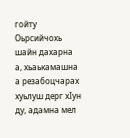гойту Оьрсийчохь шайн дахарна а, хьаькамашна а резабоцчарах хуьлуш дерг хΙун ду, адамна мел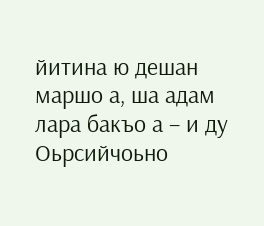йитина ю дешан маршо а, ша адам лара бакъо а – и ду Оьрсийчоьно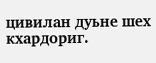цивилан дуьне шех кхардориг.